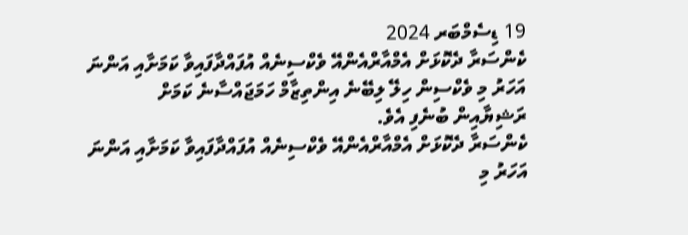19 ޑިސެމްބަރ 2024
ކެންސަރާ ދެކޮޅަށް އެމްއާރްއެންއޭ ވެކްސިނެއް އުފައްދާފައިވާ ކަމަށާއި އަންނަ އަހަރު މި ވެކްސިން ހިލޭ ލިބޭނެ އިންތިޒާމް ހަމަޖައްސާނެ ކަމަށް ރަޝިޔާއިން ބުނެފި އެވެ.
ކެންސަރާ ދެކޮޅަށް އެމްއާރްއެންއޭ ވެކްސިނެއް އުފައްދާފައިވާ ކަމަށާއި އަންނަ އަހަރު މި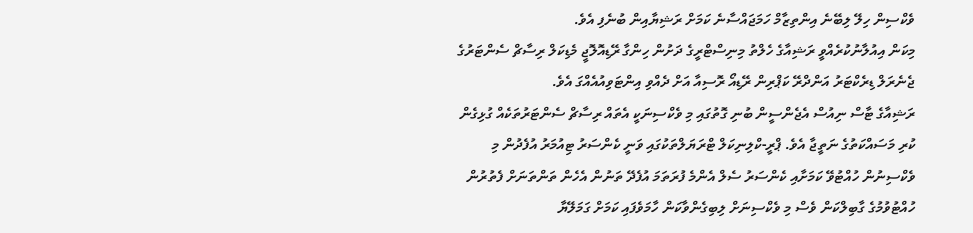ވެކްސިން ހިލޭ ލިބޭނެ އިންތިޒާމް ހަމަޖައްސާނެ ކަމަށް ރަޝިޔާއިން ބުނެފި އެވެ.
މިކަން އިއުލާނުކުރެއްވީ ރަޝިއާގެ ހެލްތު މިނިސްޓްރީގެ ދަށުން ހިންގާ ރޭޑިއޮލޮޖީ މެޑިކަލް ރިސާޗް ސެންޓަރުގެ ޖެނެރަލް ޑިރެކްޓަރު އަންދްރޭ ކަޕްރިން ރޭޑިއޯ ރޮސިއާ އަށް ދެއްވި އިންޓަވިއުއެއްގަ އެވެ.
ރަޝިއާގެ ޓާސް ނިއުސް އެޖެންސީން ބުނި ގޮތުގައި މި ވެކްސިނަކީ އެތައް ރިސާޗް ސެންޓަރުތަކެއް ގުޅިގެން ކުރި މަސައްކަތުގެ ނަތީޖާ އެވެ. ޕްރީ-ކްލިނިކަލް ޓްރަޔަލްތަކުގައި ވަނީ ކެންސަރު ޓިއުމަރު އުފެދުން މި ވެކްސިނުން ހުއްޓުވޭ ކަމަށާއި ކެންސަރު ސެލް އެންމެ ފުރަތަމަ އުފެދޭ ތަނުން އެހެން ތަންތަނަށް ފެތުރުން ހުއްޓުވުމުގެ ގާބިލްކަން ވެސް މި ވެކްސިނަށް ލިބިގެންވާކަން ހާމަވެފައި ކަމަށް ގަމަލޭޔާ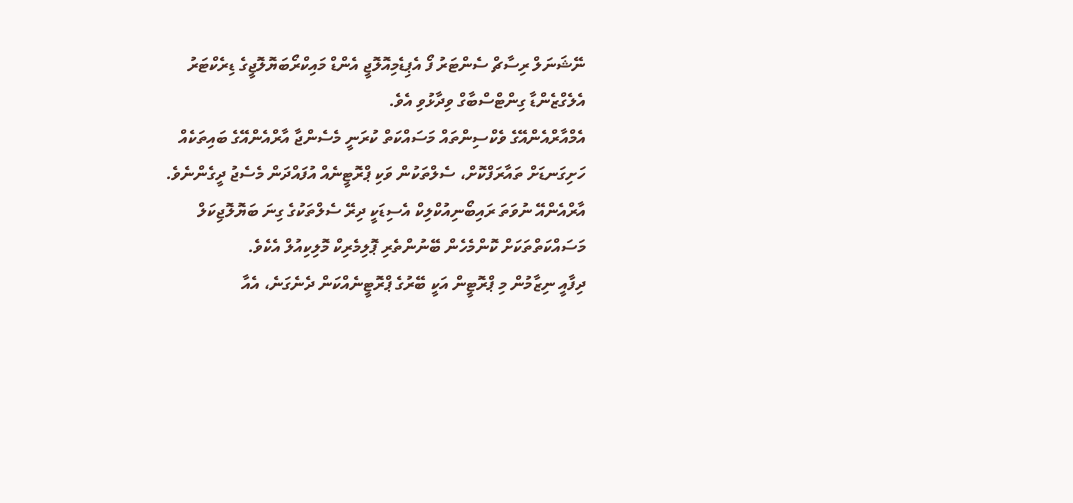ނޭޝަނަލް ރިސާޗް ސެންޓަރު ފޯ އެޕިޑެމިއޮލޮޖީ އެންޑް މައިކްރޯބަޔޮލޮޖީގެ ޑިރެކްޓަރު އެލެގްޒެންޑާ ގިންޓްސްބާގް ވިދާޅުވި އެވެ.
އެމްއާރްއެންއޭގެ ވެކްސިންތައް މަސައްކަތް ކުރަނީ މެސެންޖާ އާރްއެންއޭގެ ބައިތަކެއް ހަށިގަނޑަށް ތައާރަފްކޮށް، ސެލްތަކުން ވަކި ޕްރޮޓީނެއް އުފައްދަން މެސެޖު ދީގެންނެވެ. އާރްއެންއޭ ނުވަތަ ރައިބޯނިއުކްލިކް އެސިޑަކީ ދިރޭ ސެލްތަކުގެ ގިނަ ބަޔޮލޮޖިކަލް މަސައްކަތްތަކަށް ކޮންމެހެން ބޭނުންތެރި ޕޮލިމެރިކް މޮލިކިއުލް އެކެވެ.
ދިފާއީ ނިޒާމުން މި ޕްރޮޓީން އަކީ ބޭރުގެ ޕްރޮޓީނެއްކަން ދެނެގަނެ، އެއާ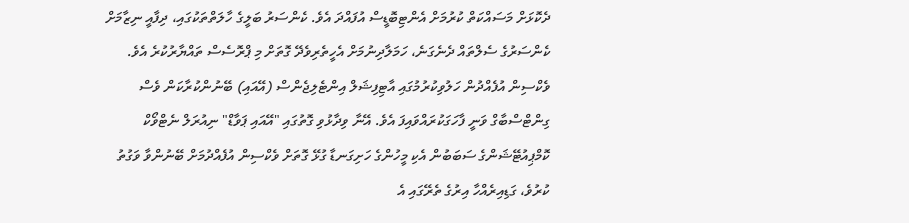ދެކޮޅަށް މަސައްކަތް ކުރުމަށް އެންޓިބޮޑީސް އުފައްދަ އެވެ. ކެންސަރު ބަލީގެ ހާލަތްތަކުގައި، ދިފާއީ ނިޒާމަށް ކެންސަރުގެ ސެލްތައް ދެނެގަނެ، ހަމަލާދިނުމަށް އެހީތެރިވެދޭ ގޮތަށް މި ޕްރޮސެސް ތައްޔާރުކުރެ އެވެ.
ވެކްސިން އުފެއްދުން ހަލުވިކުރުމުގައި އާޓިފިޝަލް އިންޓެލިޖެންސް (އޭއައި) ބޭނުންކުރާކަން ވެސް ގިންޓްސްބާގް ވަނީ ފާހަގަކުރައްވައިފަ އެވެ. އޭނާ ވިދާޅުވި ގޮތުގައި "އޭއައި ޕަވާޑް" ނިއުރަލް ނެޓްވޯކް ކޮމްޕިއުޓޭޝަންގެ ސަބަބުން އެކި މީހުންގެ ހަށިގަނޑާ ގުޅޭ ގޮތަށް ވެކްސިން އުފެއްދުމަށް ބޭނުންވާ ވަގުތު ކުރުވެ، ގަޑިއިރެއްހާ އިރުގެ ތެރޭގައި އެ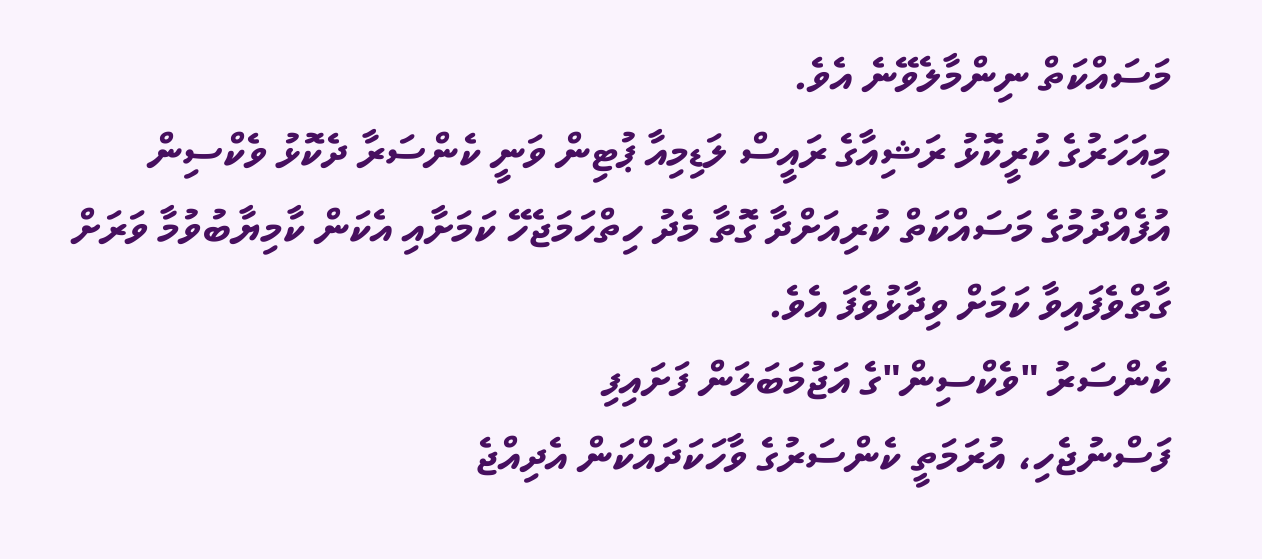މަސައްކަތް ނިންމާލެވޭނެ އެވެ.
މިއަހަރުގެ ކުރީކޮޅު ރަޝިއާގެ ރައީސް ލަޑިމިއާ ޕުޓިން ވަނީ ކެންސަރާ ދެކޮޅު ވެކްސިން އުފެއްދުމުގެ މަސައްކަތް ކުރިއަށްދާ ގޮތާ މެދު ހިތްހަމަޖެހޭ ކަމަށާއި އެކަން ކާމިޔާބުވުމާ ވަރަށް ގާތްވެފައިވާ ކަމަށް ވިދާޅުވެފަ އެވެ.
ކެންސަރު "ވެކްސިން"ގެ އަޖުމަބަލަން ފަށައިފި
ފަސްނުޖެހި، އުރަމަތީ ކެންސަރުގެ ވާހަކަދައްކަން އެދިއްޖެ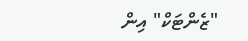"ޒެންޓަކް" އިން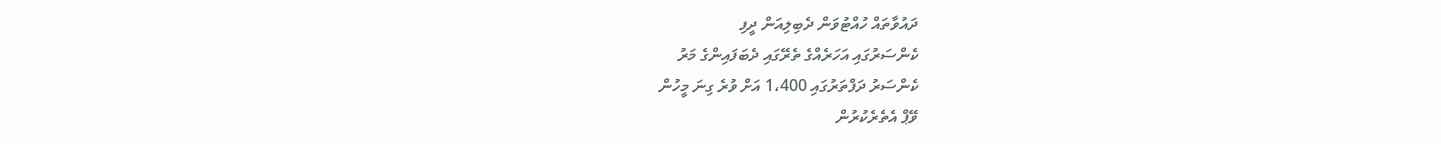ދައުވާތައް ހުއްޓުވަން ދެބިލިއަން ދީފި
ކެންސަރުގައި އަހަރެއްގެ ތެރޭގައި ދެބަފައިންގެ މަރު
ކެންސަރު ދަފްތަރުގައި 1،400 އަށް ވުރެ ގިނަ މީހުން
ވޭޕް އެތެރެކުރުން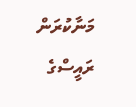މަނާކުރަން ރައީސްގެ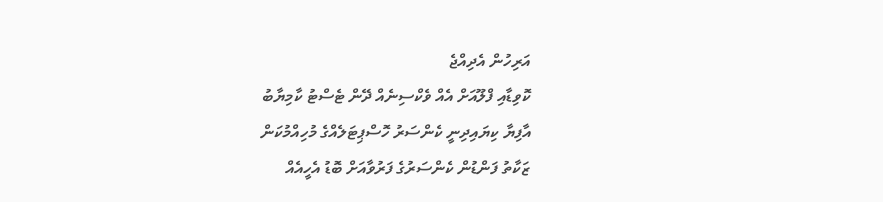އަރިހުން އެދިއްޖެ
ކޮވިޑާއި ފްލޫއަށް އެއް ވެކްސިނެއް ދޭން ޓެސްޓު ކާމިޔާބު
އާފިޔާ ކިޔައިދިނީ ކެންސަރު ހޮސްޕިޓަލެއްގެ މުހިއްމުކަން
ޒަކާތު ފަންޑުން ކެންސަރުގެ ފަރުވާއަށް ބޮޑު އެހީއެއް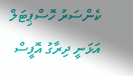ކެންސަރު ހޮސްޕިޓަލް އަޅަނީ ދިރާގު އޮފީސް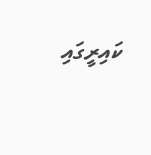ކައިރީގައި